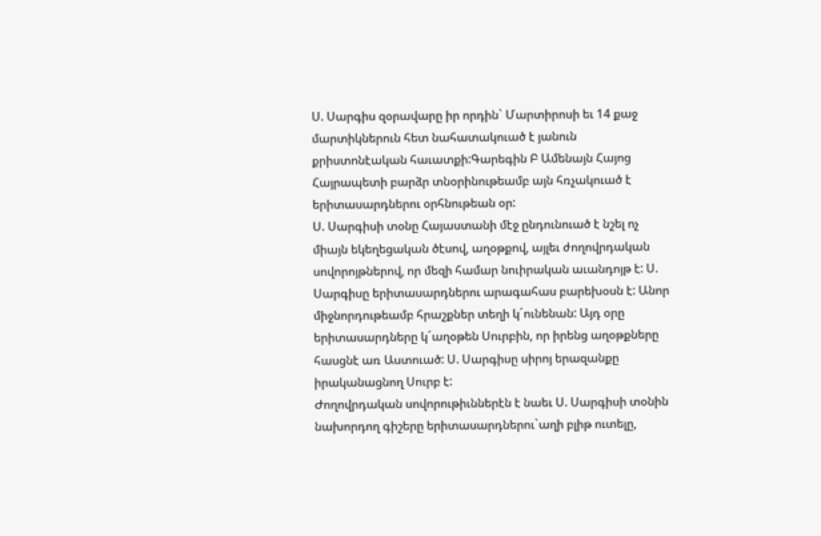Ս. Սարգիս զօրավարը իր որդին` Մարտիրոսի եւ 14 քաջ մարտիկներուն հետ նահատակուած է յանուն քրիստոնէական հաւատքի:Գարեգին Բ Ամենայն Հայոց Հայրապետի բարձր տնօրինութեամբ այն հռչակուած է երիտասարդներու օրհնութեան օր:
Ս. Սարգիսի տօնը Հայաստանի մէջ ընդունուած է նշել ոչ միայն եկեղեցական ծէսով, աղօթքով, այլեւ ժողովրդական սովորոյթներով, որ մեզի համար նուիրական աւանդոյթ է: Ս. Սարգիսը երիտասարդներու արագահաս բարեխօսն է: Անոր միջնորդութեամբ հրաշքներ տեղի կ´ունենան: Այդ օրը երիտասարդները կ´աղօթեն Սուրբին, որ իրենց աղօթքները հասցնէ առ Աստուած: Ս. Սարգիսը սիրոյ երազանքը իրականացնող Սուրբ է:
Ժողովրդական սովորութիւններէն է նաեւ Ս. Սարգիսի տօնին նախորդող գիշերը երիտասարդներու`աղի բլիթ ուտելը,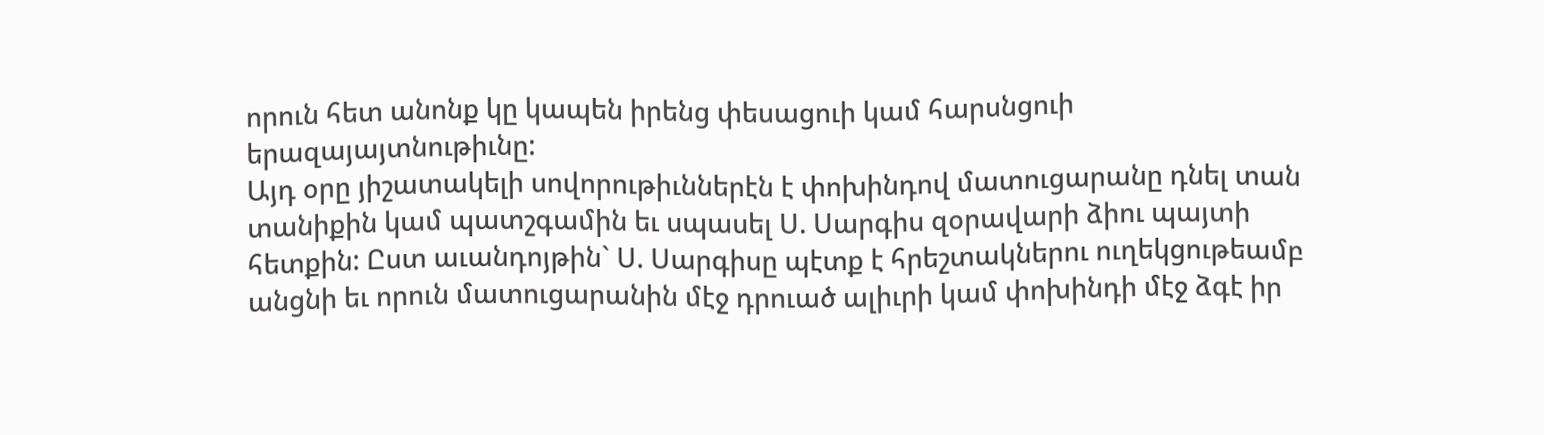որուն հետ անոնք կը կապեն իրենց փեսացուի կամ հարսնցուի երազայայտնութիւնը:
Այդ օրը յիշատակելի սովորութիւններէն է փոխինդով մատուցարանը դնել տան տանիքին կամ պատշգամին եւ սպասել Ս. Սարգիս զօրավարի ձիու պայտի հետքին: Ըստ աւանդոյթին` Ս. Սարգիսը պէտք է հրեշտակներու ուղեկցութեամբ անցնի եւ որուն մատուցարանին մէջ դրուած ալիւրի կամ փոխինդի մէջ ձգէ իր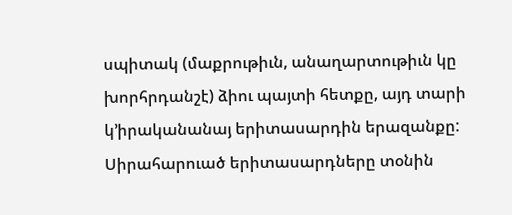սպիտակ (մաքրութիւն, անաղարտութիւն կը խորհրդանշէ) ձիու պայտի հետքը, այդ տարի կ’իրականանայ երիտասարդին երազանքը: Սիրահարուած երիտասարդները տօնին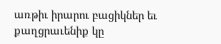առթիւ իրարու բացիկներ եւ քաղցրաւենիք կը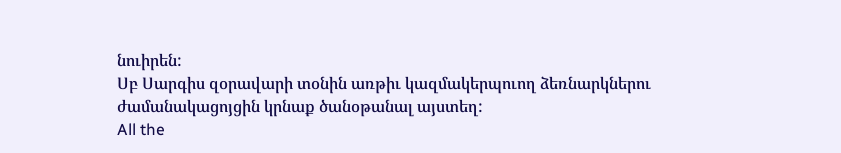նուիրեն:
Սբ Սարգիս զօրավարի տօնին առթիւ կազմակերպուող ձեռնարկներու ժամանակացոյցին կրնաք ծանօթանալ այստեղ:
All the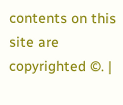contents on this site are copyrighted ©. |